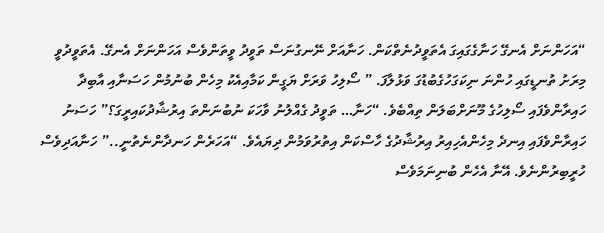“އަހަންނަށް އެނގޭ ހަނާގެގައިގަ އެތަވީދުނެތްކަން. ހަނާއަށް ނޭނގުނަސް ތަވީދު ވީތަންވެސް އަހަންނަށް އެނގޭ. އެތަވީދުވީ މިރަށު ތުނޑީގައި ހުންނަ ނިކަގަހުގެބުޑުގަ ވަޅުލާފަ. ” ސޯލިހު ވަރަށް ޔަގީން ކަމާއިއެކު މިހެން ބުނުމުން ހަސަނާއި އާބިދާ ހައިރާންވެފައި ސޯލިހުގެ މޫނަށްބަލަން ތިއްބެވެ. “ހަނާ… ތަވީދު ގެއްލުނު ވާހަކަ ނުބުނަންތަ އިރުޝާދުކައިރީގަ؟” ހަސަނު ހައިރާންވެފައި އިނދެ މިހެންއެހިއިރު އިރުޝާދުގެ ހާސްކަން އިތުރުވަމުން ދިޔައެވެ. “އަހަރެން ހަނދާންނެތުނީ..” ހަނާއަދިވެސް ހުރީބިރުންނެވެ. އޭނާ އެހެން ބުނިނަމަވެސް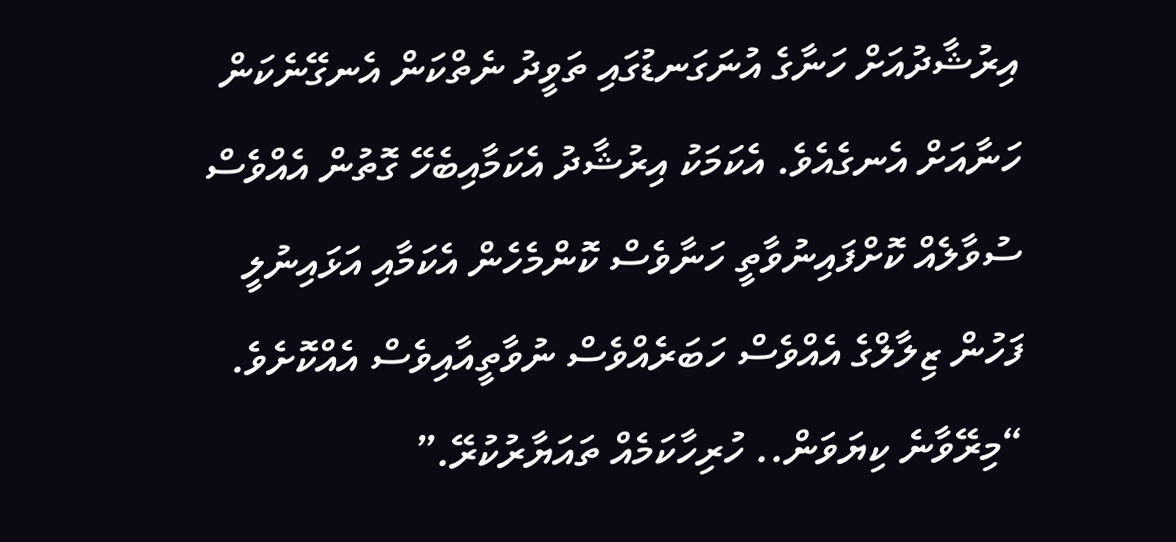އިރުޝާދުއަށް ހަނާގެ އުނަގަނޑުގައި ތަވީދު ނެތްކަން އެނގޭނެކަން ހަނާއަށް އެނގެއެވެ. އެކަމަކު އިރުޝާދު އެކަމާއިބެހޭ ގޮތުން އެއްވެސް ސުވާލެއް ކޮށްފައިނުވާތީ ހަނާވެސް ކޮންމެހެން އެކަމާއި އަޅައިނުލީ ފަހުން ޒިލާލްގެ އެއްވެސް ހަބަރެއްވެސް ނުވާތީއާއިވެސް އެއްކޮށެވެ.
“މިރޭވާނެ ކިޔަވަން.. ހުރިހާކަމެއް ތައަޔާރުކުރޭ.”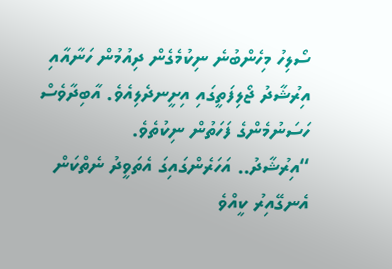ސޯލިހު މިހެންބުނެ ނިކުމެގެން ދިއުމުން ހަނާއާއި އިރުޝާދު ޖޯލިފަތީގައި އިށީނދެލިއެވެ. އާބިދާވެސް ހަސަނުމެންގެ ފަހަތުން ނިކުތެވެ.
“އިރުޝާދު.. އަހަރެންގައިގަ އެތަވީދު ނެތްކަން އެނގޭއިރު ކީއްވެ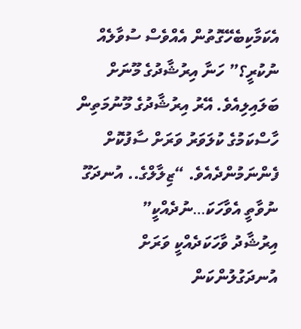އެކަމާކިބެހޭގޮތުން އެއްވެސް ސުވާލެއް ނުކުރީ؟” ހަނާ އިރުޝާދުގެ މޫނަށް ބަލައިލިއެވެ. އޭރު އިރުޝާދުގެ މޫނުމަތިން ހާސްކަމުގެ ކުލަވަރު ވަރަށް ސާފުކޮށް ފެންނަމުންދެއެވެ. “ޒިލާލްގެ.. އުނދަގޫ ނުވާތީ އެވާހަކަ…ނުދެއްކީ”
އިރުޝާދު ވާހަކަދެއްކީ ވަރަށް އުނދަގުލުންކަން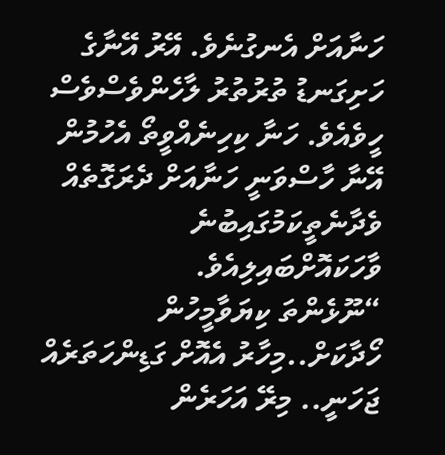ހަނާއަށް އެނގުނެވެ. އޭރު އޭނާގެ ހަށިގަނޑު ތުރުތުރު ލާހެންވެސްވެސް ހީވެއެވެ. ހަނާ ކިހިނެއްވީތޯ އެހުމުން އޭނާ ހާސްވަނީ ހަނާއަށް ދެރަގޮތެއް ވެދާނެތީކަމުގައިބުނެ ވާހަކައޮށްބައިލިއެވެ.
“ނޫޅެންތަ ކިޔަވާމީހުން ހޯދާކަށް..މިހާރު އެއޮށް ގަޑިންހަތަރެއް ޖަހަނީ.. މިރޭ އަހަރެން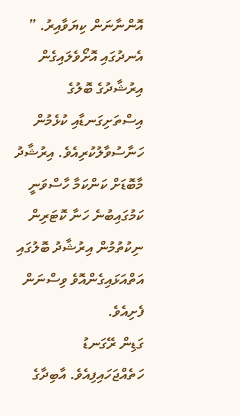އޮންނާނަން ކިޔަވާއިރު. ” އެނދުގައި އޮށޯވެލައިގެން އިރުޝާދުގެ ބޮލުގެ އިސްތަށިގަނޑާއި ކުޅެމުން ހަނާސުވާލުކުރިއެވެ. އިރުޝާދު މާބޮޑަށް ކަންކަމާ ހާސްވަނީ ކަމުގައިބުނެ ހަނާ ކޮޓަރިން ނިކުތުމުން އިރުޝާދު ބޮލުގައި އަތްއަޅައިގެންއޮވެ ވިސްނަން ފެށިއެވެ.
ގަޑިން ރޭގަނޑު ހަތެއްޖަހައިފިއެވެ. އާބިދާގެ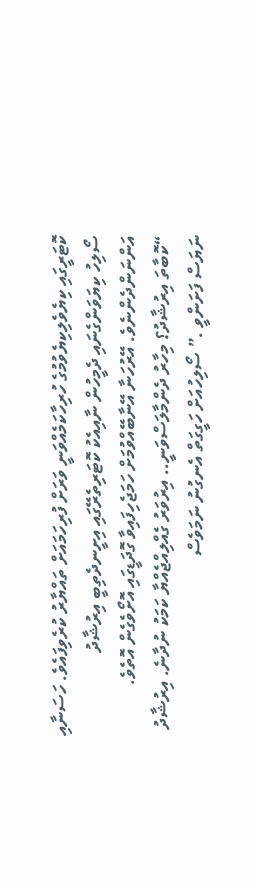ކޮޓަރީގައި ކިޔެވެލިކިޔެވުމުގެ ހުރިހާކަމެއްވަނީ ވަރަށް ފުރިހަމައަށް ތައްޔާރު ކުރެވިފައެވެ. ހަސަނާއި ސޯލިހު ކިޔަވަންގެނައި ދެމީހުން ނާއިއެކު ކޮޓަރިތެރޭގައި އިށީނދެތިބީ އިރުޝާދު އަންނަންދެންނެވެ. އޭރުހަނާ އޭނާބޭއްވުމަށް ހަމަޖެހިފައިވާ ގޮދަޑީގައި އޮށޯވެގެން އޮތެވެ.
“ކޮބާތަ އިރުޝާދު؟ މިހާރު ދެންމާލަސްވަނީ.. އިރުވަރު ގެއްލިއްޖެއްޔާ ކަމަކު ނުދާނެ. އިރުޝާދު ނަޔަސް ފަށަންވީ .” ސޯލިހުއަށް ހަގީގަތް އެނގުނު ނަމަވެސް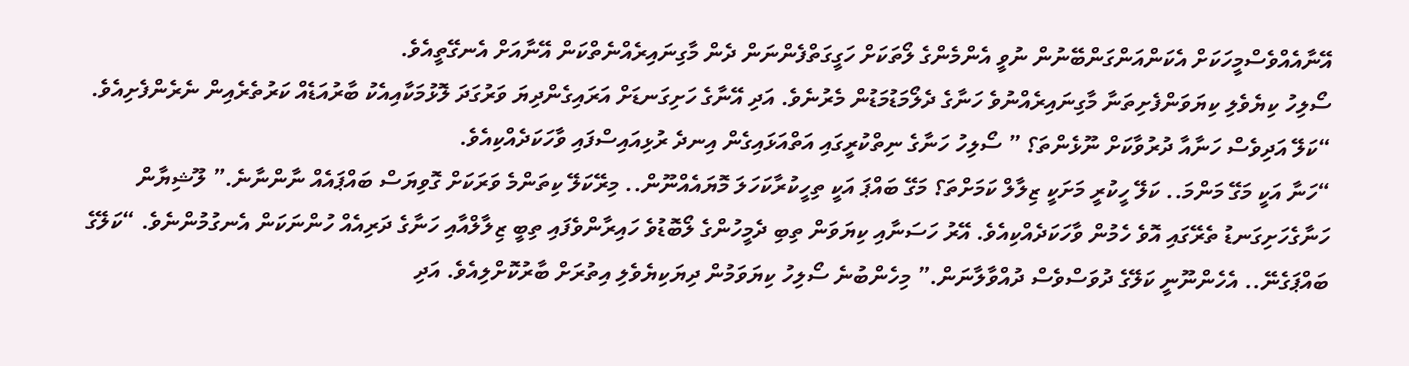އޭނާއެއްވެސްމީހަކަށް އެކަންއަންގަންބޭނުން ނުވީ އެންމެންގެ ލޯތަކަށް ހަގީގަތްފެންނަން ދެން މާގިނައިރެއްނެތްކަން އޭނާއަށް އެނގޭތީއެވެ.
ސޯލިހު ކިޔެވެލި ކިޔަވަންފެށިތަނާ މާގިނައިރެއްނުވެ ހަނާގެ ދެލޯމަޑުމަޑުން މެރުނެވެ. އަދި އޭނާގެ ހަށިގަނޑަށް އަރައިގެންދިޔަ ވަރުގަދަ ލޮޅުމަކާއިއެކު ބާރުއަޑެއް ކަރުތެރެއިން ނެރެންފެށިއެވެ.
“ކަލޭ އަދިވެސް ހަނާއާ ދުރުވާކަށް ނޫޅެންތަ؟ ” ސޯލިހު ހަނާގެ ނިތްކުރީގައި އަތްއަޅައިގެން އިނދެ ރުޅިއައިސްފައި ވާހަކަދެއްކިއެވެ.
“ހަނާ އަކީ މަގޭ މަންމަ.. ކަލޭ ހީކުރީ މަށަކީ ޒިލާލް ކަމަށްތަ؟ މަގޭ ބައްޕަ އަކީ ތިހީކުރާކަހަލަ މޮޔައެއްނޫން.. މިރޭކަލޭ ކިތަންމެ ވަރަކަށް ގޮވިޔަސް ބައްޕައެއް ނާންނާނެ.” ލޫޝިޔާން ހަނާގެހަށިގަނޑު ތެރޭގައި އޮވެ ހެމުން ވާހަކަދެއްކިއެވެ. އޭރު ހަސަނާއި ކިޔަވަން ތިބި ދެމީހުންގެ ލޯބޮޑުވެ ހައިރާންވެފައި ތިބީ ޒިލާލްއާއި ހަނާގެ ދަރިއެއް ހުންނަކަން އެނގުމުންނެވެ. “ކަލޭގެ ބައްޕަގެނޭ.. އެހެންނޫނީ ކަލޭގެ ދުވަސްވެސް ދުއްވާލާނަން.” މިހެންބުނެ ސޯލިހު ކިޔަވަމުން ދިޔަކިޔެވެލި އިތުރަށް ބާރުކޮށްލިއެވެ. އަދި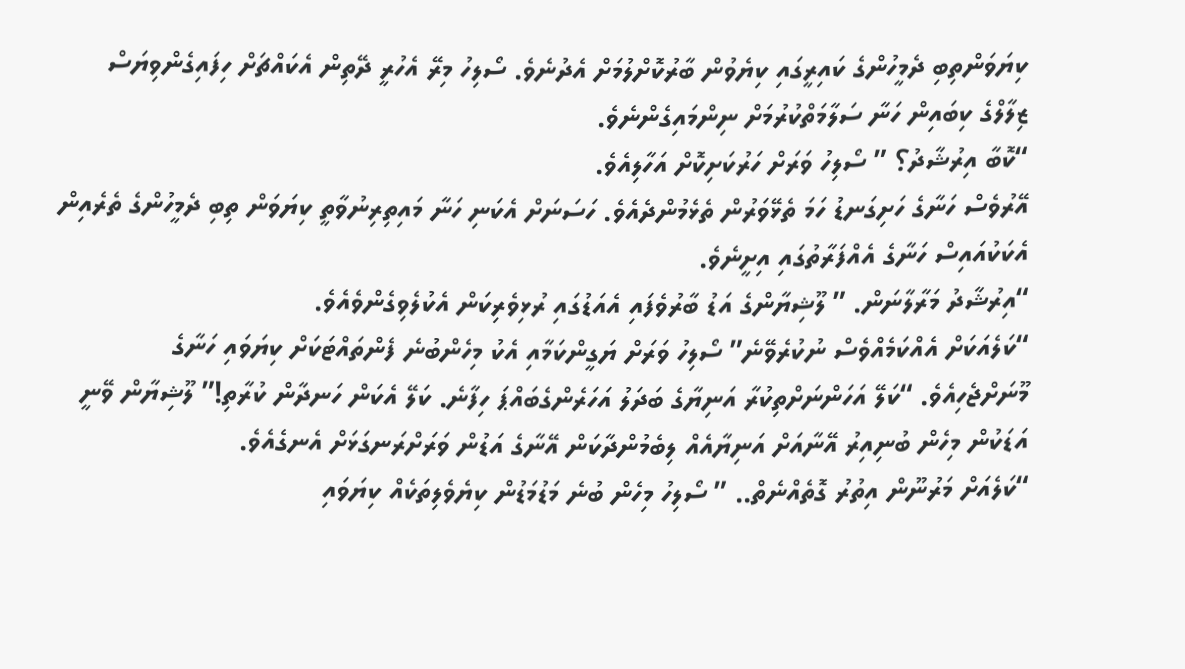ކިޔަވަންތިބި ދެމީހުންގެ ކައިރީގައި ކިޔެވުން ބާރުކޮށްލުމަށް އެދުނެވެ. ސޯލިހު މިރޭ އެހުރީ ދޭތިން އެކައްޗަށް ހިފައިގެންވިޔަސް ޒިލާލްގެ ކިބައިން ހަނާ ސަލާމަތްކުރުމަށް ނިންމައިގެންނެވެ.
“ކޮބާ އިރުޝާދު؟ ” ސޯލިހު ވަރަށް ހަރުކަށިކޮށް އަހާލިއެވެ.
އޭރުވެސް ހަނާގެ ހަށިގަނޑު ހަމަ ތެޅޭވަރުން ތެޅެމުންދެއެވެ. ހަސަނަށް އެކަނި ހަނާ މައިތިރިނުވާތީ ކިޔަވަން ތިބި ދެމީހުންގެ ތެރެއިން އެކަކުއައިސް ހަނާގެ އެއްފަރާތުގައި އިށީނެވެ.
“އިރުޝާދު މަރާލާނަން. ” ލޫޝިޔާންގެ އަޑު ބާރުވެފައި އެއަޑުގައި ރުޅިވެރިކަން އެކުލެވިގެންވެއެވެ.
“ކަލެއަކަށް އެއްކަމެއްވެސް ނުކުރެވޭނެ” ސޯލިހު ވަރަށް ޔަގީންކަމާއި އެކު މިހެންބުނެ ފެންތައްޓަކަށް ކިޔަވައި ހަނާގެ މޫނަށްޖެހިއެވެ. “ކަލޭ އަހަންނަށްތިކުރާ އަނިޔާގެ ބަދަލު އަހަރެންގެބައްޕަ ހިފާނެ. ކަލޭ އެކަން ހަނދާން ކުރާތި!” ލޫޝިޔާން ވޭނީ އަޑަކުން މިހެން ބުނިއިރު އޭނާއަށް އަނިޔާއެއް ލިބެމުންދާކަން އޭނާގެ އަޑުން ވަރަށްރަނގަޅަށް އެނގެއެވެ.
“ކަލެއަށް މަރުނޫން އިތުރު ގޮތެއްނެތް.. ” ސޯލިހު މިހެން ބުނެ މަޑުމަޑުން ކިޔެވެލިތަކެއް ކިޔަވައި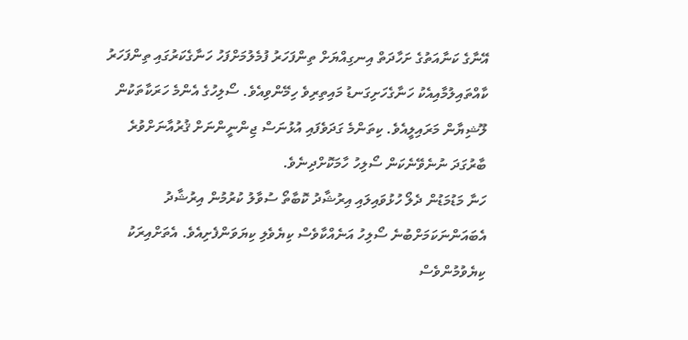އޭނާގެ ކަނާއަތުގެ ށަހާދަތް އިނގިއްޔަށް ތިންފަހަރު ފުމެލުމަށްފަހު ހަނާގެކަރުގައި ތިންފަހަރު ކާއްތައިލުމާއިއެކު ހަނާގެހަށިގަނޑު މައިތިރިވެ ހިމޭންވިއެވެ. ސޯލިހުގެ އެންމެ ހަރަކާތަކުން ލޫޝިޔާން މަރައިލީއެވެ. ކިތަންމެ ގަދަވެފައި އުޅުނަސް ޖިންނީންނަށް ޤުރުއާނަށްވުރެ ބާރުގަދަ ނުނެވޭނެކަން ސޯލިހު ހާމަކޮށްދިނެވެ.
ހަނާ މަޑުމަޑުން ދެލޯ ހުޅުވައިލައި އިރުޝާދު ކޮބާތޯ ސުވާލު ކުރުމުން އިރުޝާދު އެބައަންނަކަމަށްބުނެ ސޯލިހު އަނެއްކާވެސް ކިޔެވެލި ކިޔަވަންފެށިއެވެ. އެތަށްއިރަކު ކިޔެވުމުންވެސް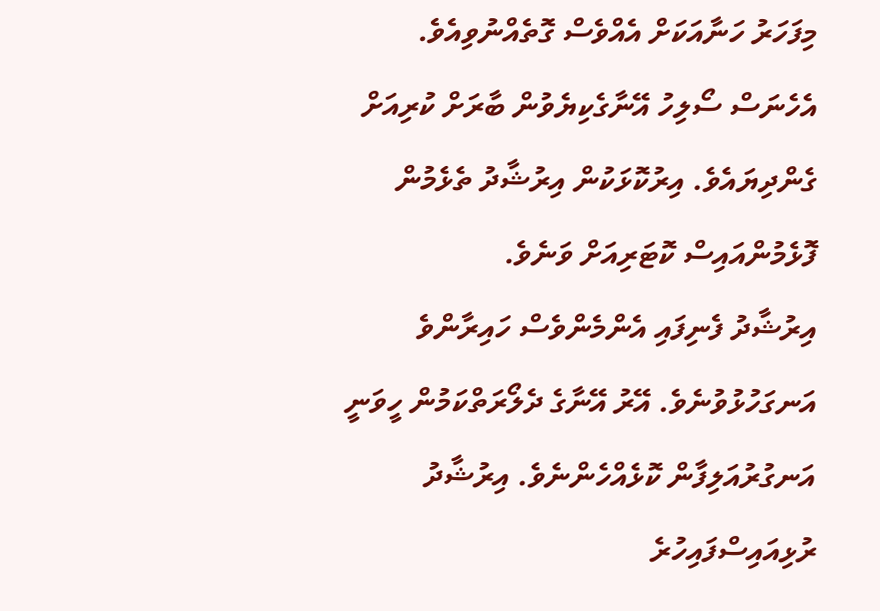މިފަހަރު ހަނާއަކަށް އެއްވެސް ގޮތެއްނުވިއެވެ. އެހެނަސް ސޯލިހު އޭނާގެކިޔެވުން ބާރަށް ކުރިއަށް ގެންދިޔައެވެ. އިރުކޮޅަކުން އިރުޝާދު ތެޅެމުން ފޮޅެމުންއައިސް ކޮޓަރިއަށް ވަނެވެ.
އިރުޝާދު ފެނިފައި އެންމެންވެސް ހައިރާންވެ އަނގަހުޅުވުނެވެ. އޭރު އޭނާގެ ދެލޯރަތްކަމުން ހީވަނީ އަނގުރުއަލިފާން ކޮޅެއްހެންނެވެ. އިރުޝާދު ރުޅިއައިސްފައިހުރެ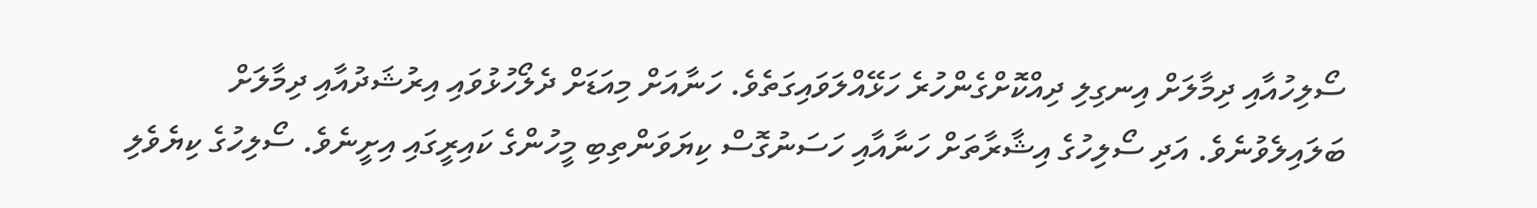ސޯލިހުއާއި ދިމާލަށް އިނގިލި ދިއްކޮށްގެންހުރެ ހަޅޭއްލަވައިގަތެވެ. ހަނާއަށް މިއަޑަށް ދެލޯހުޅުވައި އިރުޝަދުއާއި ދިމާލަށް ބަލައިލެވުނެވެ. އަދި ސޯލިހުގެ އިޝާރާތަށް ހަނާއާއި ހަސަނުގޮސް ކިޔަވަންތިބި މީހުންގެ ކައިރީގައި އިށީނެވެ. ސޯލިހުގެ ކިޔެވެލި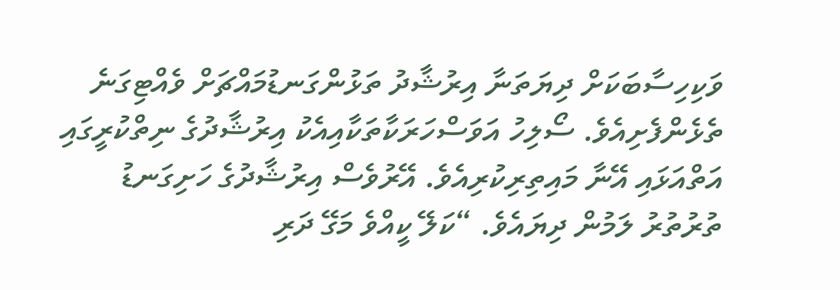ވަކިހިސާބަކަށް ދިޔަތަނާ އިރުޝާދު ތަޅުންގަނޑުމައްޗަށް ވެއްޓިގަނެ ތެޅެންފެށިއެވެ. ސޯލިހު އަވަސްހަރަކާތަކާއިއެކު އިރުޝާދުގެ ނިތްކުރީގައި އަތްއަޅައި އޭނާ މައިތިރިކުރިއެވެ. އޭރުވެސް އިރުޝާދުގެ ހަށިގަނޑު ތުރުތުރު ލަމުން ދިޔައެވެ. “ކަލޭ ކީއްވެ މަގޭ ދަރި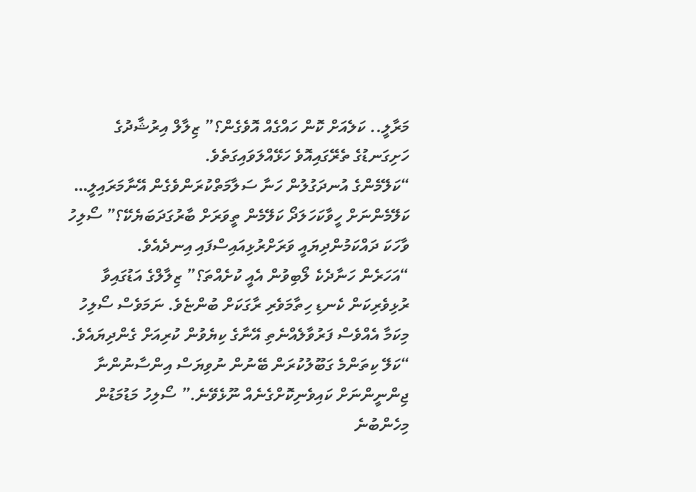މަރާލީ.. ކަލެއަށް ކޮން ހައްގެއް އޮވެގެން؟” ޒިލާލް އިރުޝާދުގެ ހަށިގަނޑުގެ ތެރޭގައިއޮވެ ހަޅޭއްލަވައިގަތެވެ.
“ކަލޭމެންގެ އުނދަގުލުން ހަނާ ސަލާމަތްކުރަންވެގެން އޭނާމަރައިލީ… ކަލޭމެންނަށް ހީވާކަހަލަދޯ ކަލޭމެން ތީވަރަށް ބާރުގަދަބަޔެކޭ؟” ސޯލިހު ވާހަކަ ދައްކަމުންދިޔައީ ވަރަށްރުޅިއައިސްފައި އިނދެއެވެ.
“އަހަރެން ހަނާދެކެ ލޯބިވުން އެއީ ކުށެއްތަ؟” ޒިލާލްގެ އަޑުގައިވާ ރުޅިވެރިކަން ކެނޑި ހިތާމަވެރި ރާގަކަށް ބުންޏެވެ. ނަމަވެސް ސޯލިހު މިކަމާ އެއްވެސް ފަރުވާލެއްނެތި އޭނާގެ ކިޔެވުން ކުރިއަށް ގެންދިޔައެވެ. “ކަލޭ ކިތަންމެ ގަބޫލުކުރަން ބޭނުން ނުވިޔަސް އިންސާނުންނާ ޖިންނީންނަށް ކައިވެނިކޮށްގެނެއް ނޫޅެވޭނެ.” ސޯލިހު މަޑުމަޑުން މިހެންބުނެ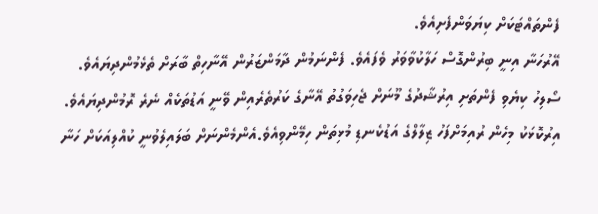ފެންތައްޓަކަށް ކިޔަވަންފެށިއެވެ.
އޭރުހަނާ އިނީ ބިރުންގޮސް ހަލާކުވާވަރު ވެފައެވެ. ފެންނަމުން ދާމަންޒަރުން އޭނާހިތް ބާރަށް ތެޅެމުންދިޔައެވެ.
ސޯލިހު ކިޔެވި ފެންތަށި އިރުޝާދުގެ މޫނަށް ޖެހިވަގުތު އޭނާގެ ކަރުތެރެއިން ވޭނީ އަޑުތަކެއް ނެރެ ރޮމުންދިޔައެވެ. އިރުކޮޅަކު މިހެން ރުއިމަށްފަހު ޒިލާލްގެ އަޑުކެނޑި މުޅިތަން ހިމޭންވިއެވެ.އެންމެންނަށް ބަލައިލެވުނީ ކުއްލިއަކަށް ހަނާ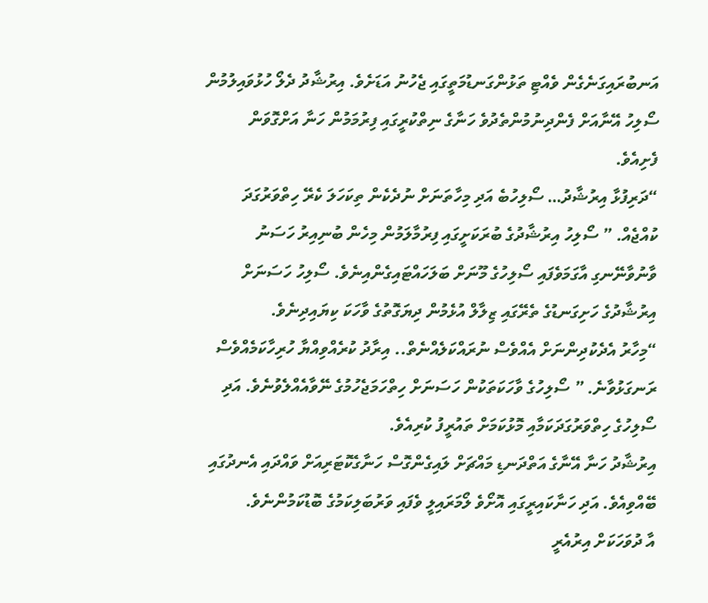އަނބުރައިގަނެގެން ވެއްޓި ތަޅުންގަނޑުމަތީގައި ޖެހުނު އަޑަށެވެ. އިރުޝާދު ދެލޯ ހުޅުވައިލުމުން ސޯލިހު އޭނާއަށް ފެންދިނުމުންތެދުވެ ހަނާގެ ނިތްކުރީގައި ފިރުމަމުން ހަނާ އަށްގޮވަން ފެށިއެވެ.
“ދަރިފުޅާ އިރުޝާދު… ސޯލިހުބެ އަދި މިހާތަނަށް ނުދެކެން ތިކަހަލަ ކެރޭ ހިތްވަރުގަދަ ކުއްޖެއް. ” ސޯލިހު އިރުޝާދުގެ ބުރަކަށީގައި ފިރުމާލަމުން މިހެން ބުނިއިރު ހަސަނު ވާނުވާނޭނގި އާގަމަވެފައި ސޯލިހުގެ މޫނަށް ބަލަހައްޓައިގެންއިނެވެ. ސޯލިހު ހަސަނަށް އިރުޝާދުގެ ހަށިގަނޑުގެ ތެރޭގައި ޒިލާލް އުޅެމުން ދިޔަގޮތުގެ ވާހަކަ ކިޔައިދިނެވެ.
“މިހާރު އެދެކުދިންނަށް އެއްވެސް ނުރައްކަލެއްނެތް.. އިރާދު ކުރެއްވިއްޔާ ހުރިހާކަމެއްވެސް ރަނގަޅުވާނެ. ” ސޯލިހުގެ ވާހަކަތަކުން ހަސަނަށް ހިތްހަމަޖެހުމުގެ ނޭވާއެއްލެވުނެވެ. އަދި ސޯލިހުގެ ހިތްވަރުގަދަކަމާއި މޮޅުކަމަށް ތައުރީފު ކުރިއެވެ.
އިރުޝާދު ހަނާ އޭނާގެ އަތްދަނޑި މައްޗަށް ލައިގެންގޮސް ހަނާގެކޮޓަރިއަށް ވައްދައި އެނދުގައި ބޭއްވިއެވެ. އަދި ހަނާކައިރީގައި އޮށޯވެ ލޯމަރައިލީ ވެފައި ވަރުބަލިކަމުގެ ބޮޑުކަމުންނެވެ.
އާ ދުވަހަކަށް އިރުއެރީ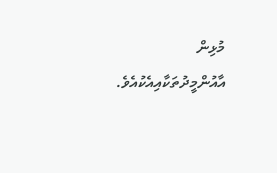މުޅިން އާއުންމީދުތަކާއިއެކުއެވެ.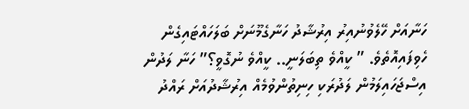ހަނާއަށް ހޭލެވުނުއިރު އިރުޝާދު ހަނާގެމޫނަށް ބަލަހައްޓައިގެން ހެވިފައިއޮތެވެ. ” ކީއްވެ ތިބަލަނީ.. ކީއްވެ ނުގޮވީ؟” ހަނާ ލަދުން އިސްޖަހައިލަމުން ލަދުރަކި ހިނިތުންވުމެއް އިރުޝާދުއަށް ރައްދު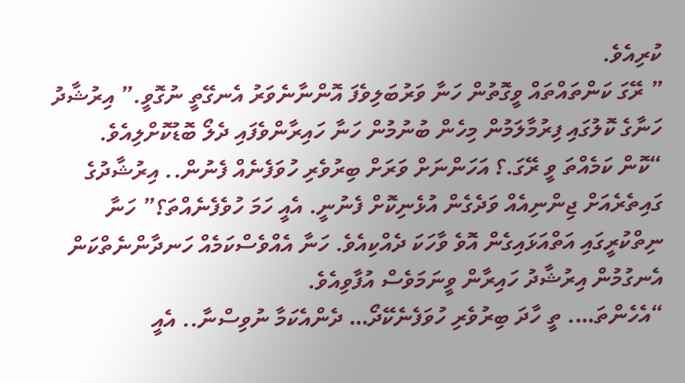ކުރިއެވެ.
” ރޭގަ ކަންތައްތައް ވީގޮތުން ހަނާ ވަރުބަލިވެފަ އޮންނާނެވަރު އެނގޭތީ ނުގޮވީ.” އިރުޝާދު ހަނާގެ ކޮލުގައި ފިރުމާލަމުން މިހެން ބުނުމުން ހަނާ ހައިރާންވެފައި ދެލޯ ބޮޑުކޮށްލިއެވެ.
“ކޮން ކަމެއްތަ ވީ ރޭގަ.؟ އަހަންނަށް ވަރަށް ބިރުވެރި ހުވަފެނެއް ފެނުން.. އިރުޝާދުގެ ގައިތެރެއަށް ޖިންނިއެއް ވަދެގެން އުޅެނިކޮށް ފެނުނީ. އެއީ ހަމަ ހުވެފެނެއްތަ؟” ހަނާ ނިތްކުރީގައި އަތްއަޅައިގެން އޮވެ ވާހަކަ ދެއްކިއެވެ. ހަނާ އެއްވެސްކަމެއް ހަނދާންނެތްކަން އެނގުމުން އިރުޝާދު ހައިރާން ވީނަމަވެސް އުފާވިއެވެ.
“އެހެންތަ…. ތީ ހާދަ ބިރުވެރި ހުވަފެނެކޭދޯ… ދެންއެކަމާ ނުވިސްނާ.. އެއީ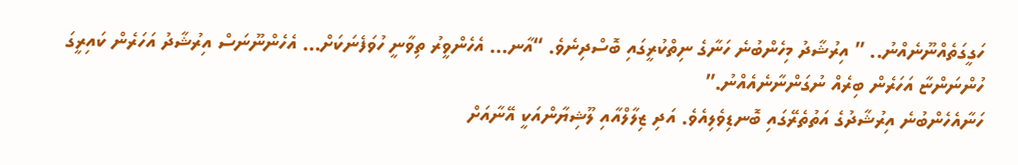ހަގީގަތެއްނޫނެއްނު.. ” އިރުޝާދު މިހެންބުނެ ހަނާގެ ނިތްކުރީގައި ބޮސްދިނެވެ. “އާނ… އެހެންވީރު ތިވާނީ ހުވަފެނަކަށް… އެހެންނޫނަސް އިރުޝާދު އަހަރެން ކައިރީގަ ހުންނަންޏާ އަހަރެން ބިރެއް ނުގަންނާނެއެއްނު.”
ހަނާއެހެންބުނެ އިރުޝާދުގެ އަތުތެރޭގައި ބޮނޑިވެލިއެވެ. އަދި ޒިލާލްއާއި ލޫޝިޔާންއަކީ އޭނާއަށް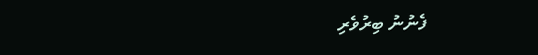ފެނުނު ބިރުވެރި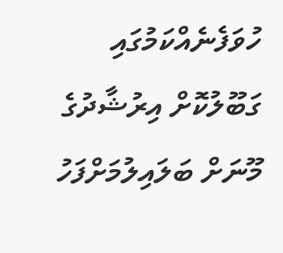ހުވަފެނެއްކަމުގައި ގަބޫލުކޮށް އިރުޝާދުގެ މޫނަށް ބަލައިލުމަށްފަހު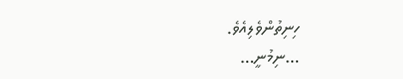ހިނިތުންވެލިއެވެ.
…ނިމުނީ…